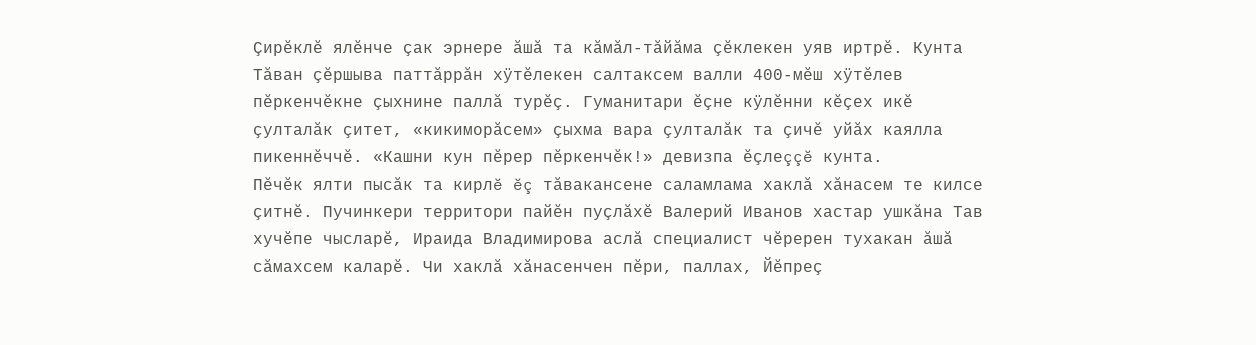Çирĕклĕ ялĕнче çак эрнере ăшă та кăмăл-тăйăма çĕклекен уяв иртрĕ. Кунта Тăван çĕршыва паттăррăн хÿтĕлекен салтаксем валли 400-мĕш хÿтĕлев пĕркенчĕкне çыхнине паллă турĕç. Гуманитари ĕçне кÿлĕнни кĕçех икĕ çулталăк çитет, «кикиморăсем» çыхма вара çулталăк та çичĕ уйăх каялла пикеннĕччĕ. «Кашни кун пĕрер пĕркенчĕк!» девизпа ĕçлеççĕ кунта.
Пĕчĕк ялти пысăк та кирлĕ ĕç тăвакансене саламлама хаклă хăнасем те килсе çитнĕ. Пучинкери территори пайĕн пуçлăхĕ Валерий Иванов хастар ушкăна Тав хучĕпе чысларĕ, Ираида Владимирова аслă специалист чĕререн тухакан ăшă сăмахсем каларĕ. Чи хаклă хăнасенчен пĕри, паллах, Йĕпреç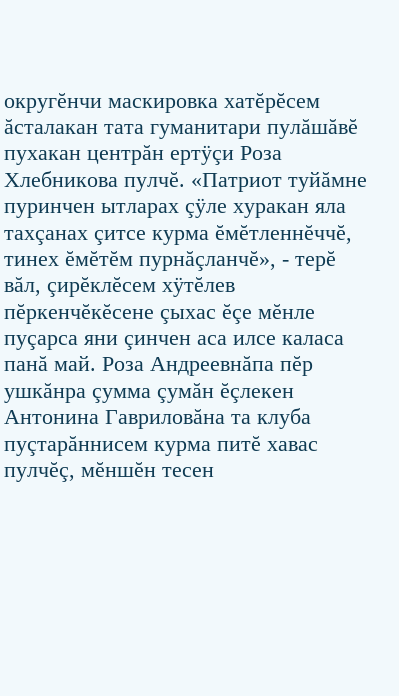округĕнчи маскировка хатĕрĕсем ăсталакан тата гуманитари пулăшăвĕ пухакан центрăн ертÿçи Роза Хлебникова пулчĕ. «Патриот туйăмне пуринчен ытларах çÿле хуракан яла тахçанах çитсе курма ĕмĕтленнĕччĕ, тинех ĕмĕтĕм пурнăçланчĕ», - терĕ вăл, çирĕклĕсем хÿтĕлев пĕркенчĕкĕсене çыхас ĕçе мĕнле пуçарса яни çинчен аса илсе каласа панă май. Роза Андреевнăпа пĕр ушкăнра çумма çумăн ĕçлекен Антонина Гавриловăна та клуба пуçтарăннисем курма питĕ хавас пулчĕç, мĕншĕн тесен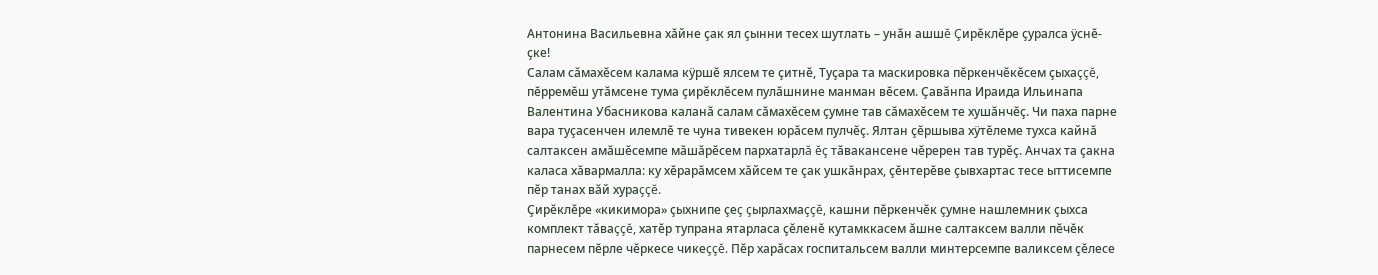Антонина Васильевна хăйне çак ял çынни тесех шутлать – унăн ашшĕ Çирĕклĕре çуралса ÿснĕ-çке!
Салам сăмахĕсем калама кÿршĕ ялсем те çитнĕ, Туçара та маскировка пĕркенчĕкĕсем çыхаççĕ, пĕрремĕш утăмсене тума çирĕклĕсем пулăшнине манман вĕсем. Çавăнпа Ираида Ильинапа Валентина Убасникова каланă салам сăмахĕсем çумне тав сăмахĕсем те хушăнчĕç. Чи паха парне вара туçасенчен илемлĕ те чуна тивекен юрăсем пулчĕç. Ялтан çĕршыва хÿтĕлеме тухса кайнă салтаксен амăшĕсемпе мăшăрĕсем пархатарлă ĕç тăвакансене чĕререн тав турĕç. Анчах та çакна каласа хăвармалла: ку хĕрарăмсем хăйсем те çак ушкăнрах, çĕнтерĕве çывхартас тесе ыттисемпе пĕр танах вăй хураççĕ.
Çирĕклĕре «кикимора» çыхнипе çеç çырлахмаççĕ, кашни пĕркенчĕк çумне нашлемник çыхса комплект тăваççĕ, хатĕр тупрана ятарласа çĕленĕ кутамккасем ăшне салтаксем валли пĕчĕк парнесем пĕрле чĕркесе чикеççĕ. Пĕр харăсах госпитальсем валли минтерсемпе валиксем çĕлесе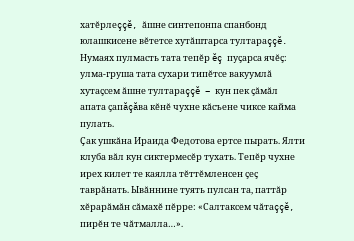хатĕрлеççĕ, ăшне синтепонпа спанбонд юлашкисене вĕтетсе хутăштарса тултараççĕ. Нумаях пулмасть тата тепĕр ĕç пуçарса ячĕç: улма-груша тата сухари типĕтсе вакуумлă хутаçсем ăшне тултараççĕ – кун пек çăмăл апата çапăçăва кĕнĕ чухне кăсъене чиксе кайма пулать.
Çак ушкăна Ираида Федотова ертсе пырать. Ялти клуба вăл кун сиктермесĕр тухать. Тепĕр чухне ирех килет те каялла тĕттĕмленсен çеç таврăнать. Ывăннине туять пулсан та, паттăр хĕрарăмăн сăмахĕ пĕрре: «Салтаксем чăтаççĕ, пирĕн те чăтмалла…».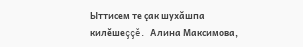Ыттисем те çак шухăшпа килĕшеççĕ. Алина Максимова,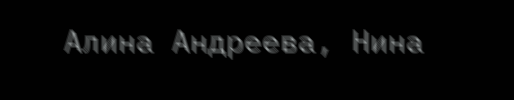Алина Андреева, Нина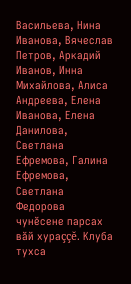Васильева, Нина Иванова, Вячеслав Петров, Аркадий Иванов, Инна Михайлова, Алиса Андреева, Елена Иванова, Елена Данилова, Светлана Ефремова, Галина Ефремова, Светлана Федорова чунĕсене парсах вăй хураççĕ. Клуба тухса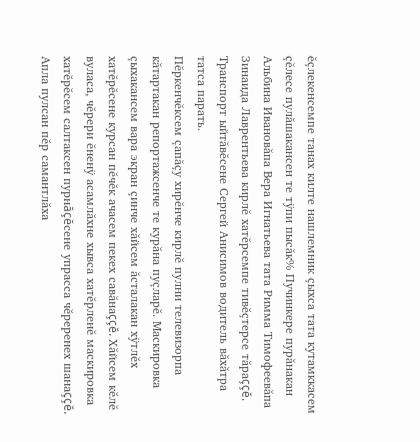ĕçлекенсемпе танах килте нашлемник çыхса тата кутамккасем çĕлесе пулăшакансен те тÿпи пысăк% Пучинкере пурăнакан Альбина Ивановăпа Вера Игнатьева тата Римма Тимофеевăпа Зинаида Лаврентьева кирлĕ хатĕрсемпе тивĕçтерсе тăраççĕ. Транспорт ыйтăвĕсене Сергей Анисимов водитель вăхăтра татса парать.
Пĕркенчĕксем çапăçу хирĕнче кирлĕ пулни телевизорпа кăтартакан репортажсенче те курăна пуçларĕ. Маскировка çыхакансем вара экран çинче хăйсем ăсталакан хÿтлĕх хатĕрĕсене курсан пĕчĕк ачасем пекех савăнаççĕ. Хăйсем кĕлĕ вуласа, чĕрери ĕненÿ асамлăхне хывса хатĕрленĕ маскировка хатĕрĕсем салтаксен пурнăçĕсене упрасса чĕреренех шанаççĕ. Апла пулсан пĕр самантлăха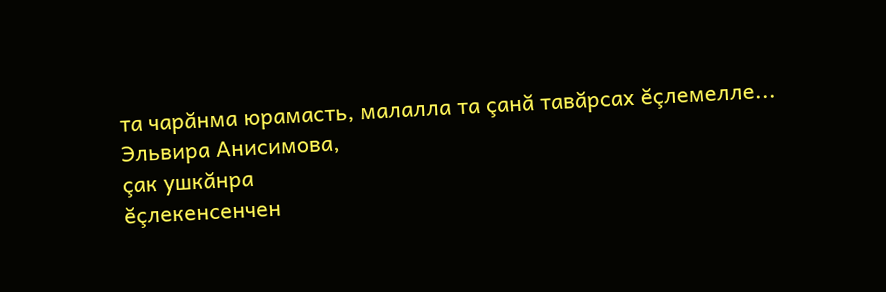та чарăнма юрамасть, малалла та çанă тавăрсах ĕçлемелле...
Эльвира Анисимова,
çак ушкăнра
ĕçлекенсенчен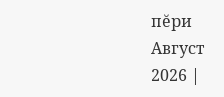пĕри
Август 2026 |